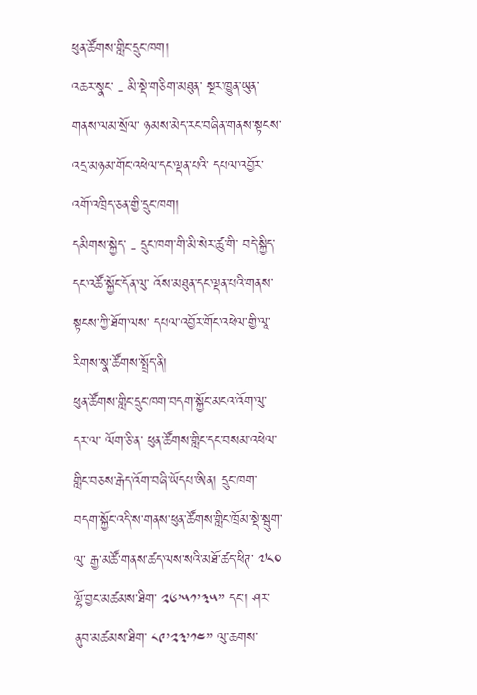ཕུན་ཚོགས་གླིང་དྲུང་ཁག།
འཆར་སྣང་ - མི་སྡེ་གཅིག་མཐུན་ སྔར་ཁྱུན་ཡུན་གནས་ལམ་སྲོལ་ ཉམས་མེད་རང་བཞིན་གནས་སྟངས་ འདྲ་མཉམ་གོང་འཕེལ་དང་ལྡན་པའི་ དཔལ་འབྱོར་འགོ་འཁྲིད་ཅན་གྱི་དྲུང་ཁག།
དམིགས་སྐྱེད་ - དྲུང་ཁག་གི་མི་སེར་ཚུ་གི་ བདེ་སྐྱིད་དང་འཚོ་སྐྱོང་དོན་ལུ་ འོས་མཐུན་དང་ལྡན་པའི་གནས་སྟངས་ཀྱི་ཐོག་ལས་ དཔལ་འབྱོར་གོང་འཕེལ་གྱི་ལཱ་རིགས་སྣ་ཚོགས་སྤྲོད་ནི།
ཕུན་ཚོགས་གླིང་དྲུང་ཁག་བདག་སྐྱོང་མངའ་འོག་ལུ་ དར་ལ་ ལོག་ཅི་ན་ ཕུན་ཚོགས་གླིང་དང་བསམ་འཕེལ་གླིང་བཅས་རྒེད་འོག་བཞི་ཡོདཔ་ཨིན། དྲུང་ཁག་བདག་སྐྱོང་འདི་ས་གནས་ཕུན་ཚོགས་གླིང་ཁྲོམ་སྡེ་སྦུག་ལུ་ རྒྱ་མཚོ་གནས་ཚད་ལས་སའི་མཐོ་ཚད་ཕིཊ་ ༧༨༠ ལྷོ་བྱང་མཚམས་ཐིག་ ༢༦’༥༡’༣༥” དང་། ཤར་ནུབ་མཚམས་ཐིག་ ༨༩’༢༣’༡༤” ལུ་ཆགས་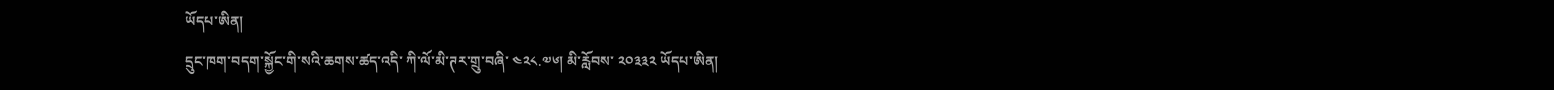ཡོདཔ་ཨིན།
དྲུང་ཁག་བདག་སྐྱོང་གི་སའི་ཆགས་ཚད་འདི་ ཀི་ལོ་མི་ཊར་གྲུ་བཞི་ ༤༢༨.༧༦། མི་རློབས་ ༢༠༣༣༢ ཡོདཔ་ཨིན།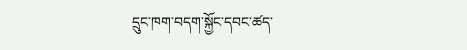དྲུང་ཁག་བདག་སྐྱོང་དབང་ཚད་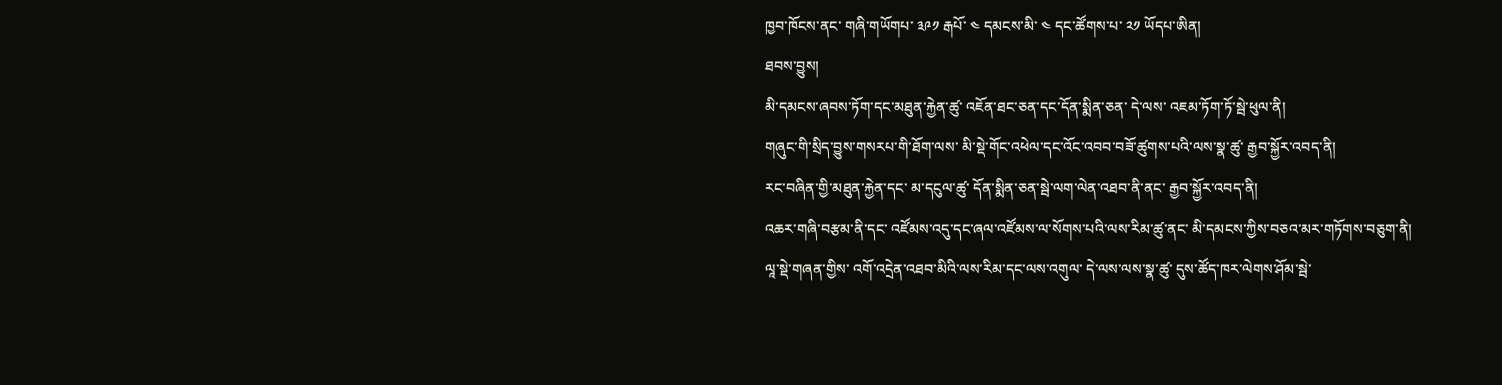ཁྱབ་ཁོངས་ནང་ གཞི་གཡོགཔ་ ༣༩༡ རྒཔོ་ ༤ དམངས་མི་ ༤ དང་ཚོགས་པ་ ༢༡ ཡོདཔ་ཨིན།
ཐབས་བྱུས།
མི་དམངས་ཞབས་ཏོག་དང་མཐུན་རྐྱེན་ཚུ་ འཇོན་ཐང་ཅན་དང་དོན་སྨིན་ཅན་ དེ་ལས་ འཇམ་ཏོག་ཏོ་སྦེ་ཕུལ་ནི།
གཞུང་གི་སྲིད་བྱུས་གསརཔ་གི་ཐོག་ལས་ མི་སྡེ་གོང་འཕེལ་དང་འོང་འབབ་བཟོ་ཚུགས་པའི་ལས་སྣ་ཚུ་ རྒྱབ་སྐྱོར་འབད་ནི།
རང་བཞིན་གྱི་མཐུན་རྐྱེན་དང་ མ་དངུལ་ཚུ་ དོན་སྨིན་ཅན་སྦེ་ལག་ལེན་འཐབ་ནི་ནང་ རྒྱབ་སྐྱོར་འབད་ནི།
འཆར་གཞི་བརྩམ་ནི་དང་ འཛོམས་འདུ་དང་ཞལ་འཛོམས་ལ་སོགས་པའི་ལས་རིམ་ཚུ་ནང་ མི་དམངས་ཀྱིས་བཅའ་མར་གཏོགས་བཅུག་ནི།
ལཱ་སྡེ་གཞན་གྱིས་ འགོ་འདྲེན་འཐབ་མིའི་ལས་རིམ་དང་ལས་འགུལ་ དེ་ལས་ལས་སྣ་ཚུ་ དུས་ཚོད་ཁར་ལེགས་ཤོམ་སྦེ་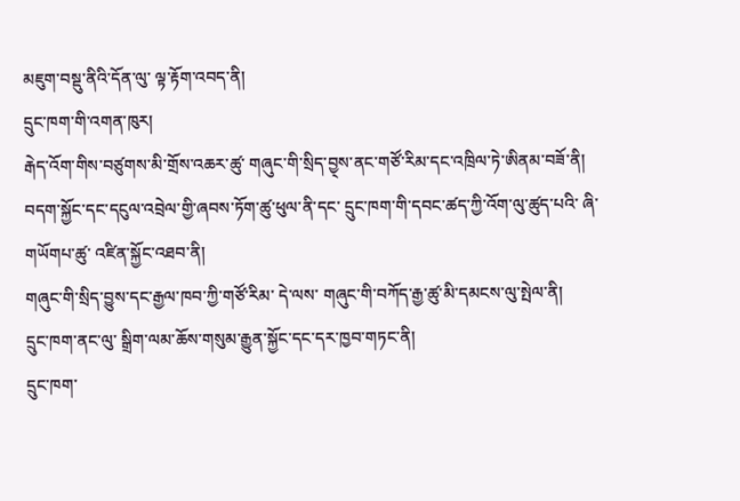མཇུག་བསྡུ་ནིའི་དོན་ལུ་ ལྟ་རྟོག་འབད་ནི།
དྲུང་ཁག་གི་འགན་ཁུར།
རྒེད་འོག་གིས་བཙུགས་མི་གྲོས་འཆར་ཚུ་ གཞུང་གི་སྲིད་བྱ྄ས་ནང་གཙོ་རིམ་དང་འཁྲིལ་ཏེ་ཨིནམ་བཟོ་ནི།
བདག་སྐྱོང་དང་དངུལ་འབྲེལ་གྱི་ཞབས་ཏོག་ཚུ་ཕུལ་ནི་དང་ དྲུང་ཁག་གི་དབང་ཚད་ཀྱི་འོག་ལུ་ཚུད་པའི་ ཞི་གཡོགཔ་ཚུ་ འཛིན་སྐྱོང་འཐབ་ནི།
གཞུང་གི་སྲིད་བྱུས་དང་རྒྱལ་ཁབ་ཀྱི་གཙོ་རིམ་ དེ་ལས་ གཞུང་གི་བཀོད་རྒྱ་ཚུ་མི་དམངས་ལུ་སྤེལ་ནི།
དྲུང་ཁག་ནང་ལུ་ སྒྲིག་ལམ་ཆོས་གསུམ་རྒྱུན་སྐྱོང་དང་དར་ཁྱབ་གཏང་ནི།
དྲུང་ཁག་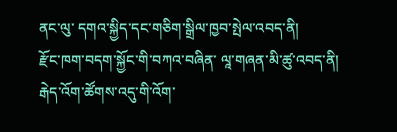ནང་ལུ་ དགའ་སྐྱིད་དང་གཅིག་སྒྲིལ་ཁྱབ་སྤེལ་འབད་ནི།
རྫོང་ཁག་བདག་སྐྱོང་གི་བཀའ་བཞིན་ ལཱ་གཞན་མི་ཚུ་འབད་ནི།
རྒེད་འོག་ཚོགས་འདུ་གི་འོག་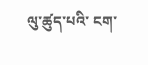ལུ་ཚུད་པའི་ ངག་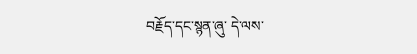བརྗོད་དང་སྙན་ཞུ་ དེ་ལས་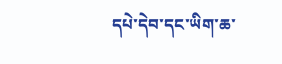དཔེ་དེབ་དང་ཡིག་ཆ་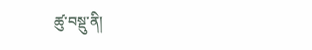ཚུ་བསྡུ་ནི།